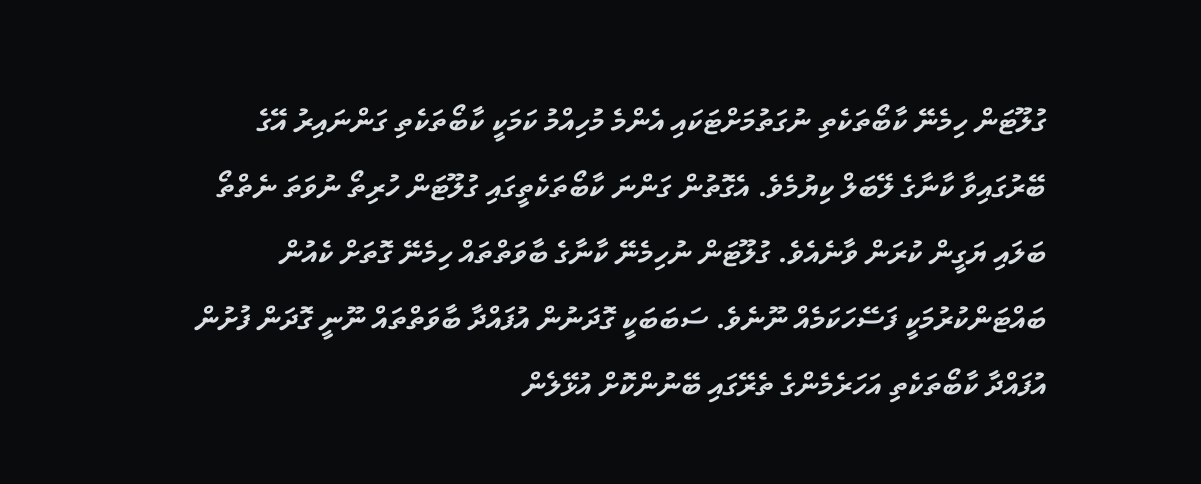ގުލޫޓަން ހިމެނޭ ކާބޯތަކެތި ނުގަތުމަށްޓަކައި އެންމެ މުހިއްމު ކަމަކީ ކާބޯތަކެތި ގަންނައިރު އޭގެ ބޭރުގައިވާ ކާނާގެ ލޭބަލް ކިޔުމެވެ. އެގޮތުން ގަންނަ ކާބޯތަކެތީގައި ގުލޫޓަން ހުރިތޯ ނުވަތަ ނެތްތޯ ބަލައި ޔަގީން ކުރަން ވާނެއެވެ. ގުލޫޓަން ނުހިމެނޭ ކާނާގެ ބާވަތްތައް ހިމެނޭ ގޮތަށް ކެއުން ބައްޓަންކުރުމަކީ ފަސޭހަކަމެއް ނޫނެވެ. ސަބަބަކީ ގޮދަނުން އުފައްދާ ބާވަތްތައް ނޫނީ ގޮދަން ފުށުން އުފައްދާ ކާބޯތަކެތި އަހަރެމެންގެ ތެރޭގައި ބޭނުންކޮށް އުޅޭލެން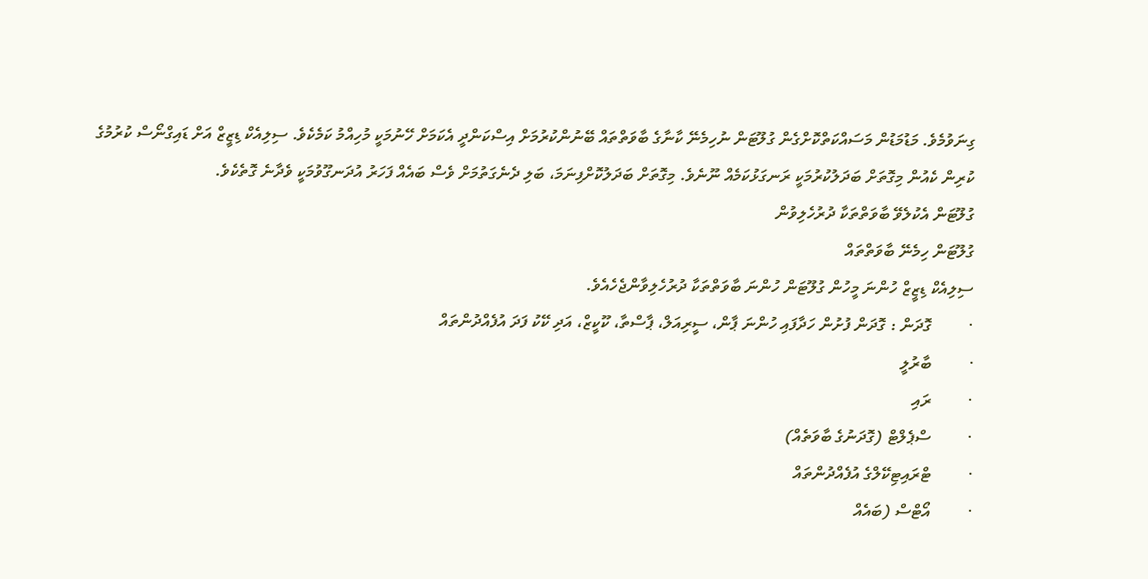ގިނަވުމެވެ. މަޑުމަޑުން މަސައްކަތްކޮށްގެން ގުލޫޓަން ނުހިމެނޭ ކާނާގެ ބާވަތްތައް ބޭނުންކުރުމަށް އިސްކަންދީ އެކަމަށް ހޭނުމަކީ މުހިއްމު ކަމެކެވެ. ސިލިއެކް ޑިޒީޒް އަށް ޑައިގްނޯސް ކުރުމުގެ ކުރިން ކެއުން މިގޮތަށް ބަދަލުކުރުމަކީ ރަނގަޅުކަމެއް ނޫނެވެ. މިގޮތަށް ބަދަލުކޮށްފިނަމަ، ބަލި ދެނެގަތުމަށް ވެސް ބައެއް ފަހަރު އުދަނގޫވުމަކީ ވެދާނެ ގޮތެކެވެ.
ގުލޫޓަން އެކުލެވޭ ބާވަތްތަކާ ދުރުހެލިވުން
ގުލޫޓަން ހިމެނޭ ބާވަތްތައް
ސިލިއެކް ޑިޒީޒް ހުންނަ މީހުން ގުލޫޓަން ހުންނަ ބާވަތްތަކާ ދުރުހެލިވާންޖެހެއެވެ.
·         ގޮދަން : ގޮދަން ފުށުން ހަދާފައި ހުންނަ ޕާން، ސީރިއަލް، ޕާސްތާ، ކޫކީޒް، އަދި ކޭކު ފަދަ އުފެއްދުންތައް
·         ބާރުލީ
·         ރައި
·         ސްޕެލްޓް (ގޮދަނުގެ ބާވަތެއް)
·         ޓްރައިޓިކޭލްގެ އުފެއްދުންތައް
·         އޯޓްސް (ބައެއް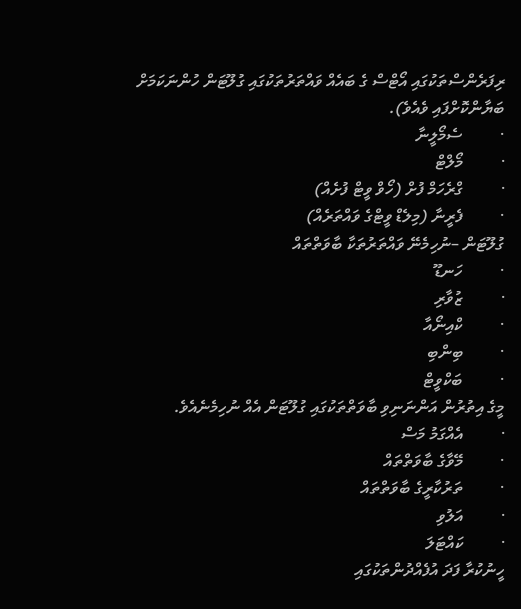ރިފަރެންސްތަކުގައި އޯޓްސް ގެ ބައެއް ވައްތަރުތަކުގައި ގުލޫޓަން ހުންނަކަމަށް ބަޔާންކޮށްފައި ވެއެވެ).
·         ސެމޯލީނާ
·         މޯލްޓް
·         ގްރެހަމް ފުށް (ހޯވް ވީޓް ފުށެއް)
·         ފެރީނާ (މިލެޑް ވީޓްގެ ވައްތަރެއް)
ގުލޫޓަން –ނުހިމެނޭ ވައްތަރުތަކާ ބާވަތްތައް
·         ހަނޑޫ
·         ޒުވާރި
·         ކްއިނޯއާ
·         ބިންބި
·         ބަކްވީޓް
މީގެ އިތުރުން އަންނަނިވި ބާވަތްތަކުގައި ގުލޫޓަން އެއް ނުހިމެނެއެވެ.
·         އެއްގަމު މަސް
·         މޭވާގެ ބާވަތްތައް
·         ތަރުކާރީގެ ބާވަތްތައް
·         އަލުވި
·         ކައްޓަލަ
ހީނުކުރާ ފަދަ އުފެއްދުންތަކުގައި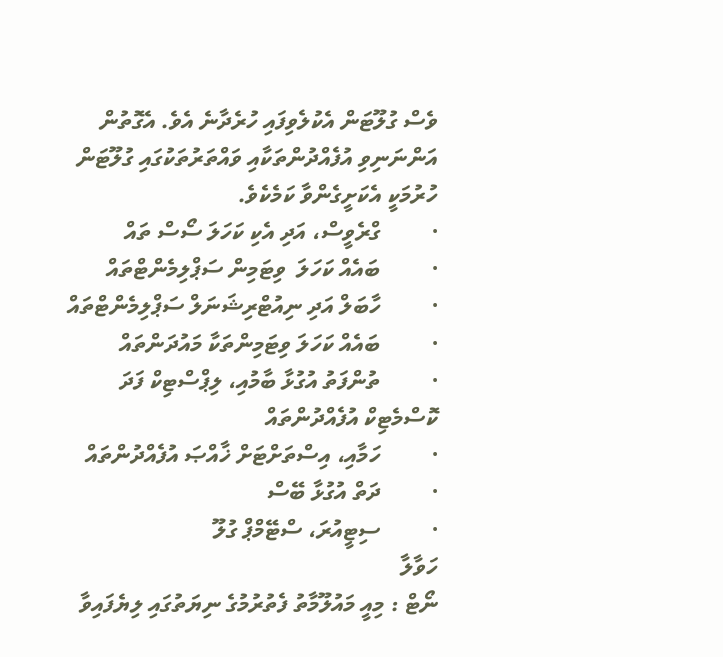ވެސް ގުލޫޓަން އެކުލެވިފައި ހުރެދާނެ އެވެ. އެގޮތުން އަންނަނިވި އުފެއްދުންތަކާއި ވައްތަރުތަކުގައި ގުލޫޓަން ހުރުމަކީ އެކަށީގެންވާ ކަމެކެވެ.
·         ގްރެވީސް، އަދި އެކި ކަހަލަ ސޯސް ތައް
·         ބައެއް ކަހަލަ  ވިޓަމިން ސަޕްލިމެންޓްތައް
·         ހާބަލް އަދި ނިއުޓްރިޝަނަލް ސަޕްލިމެންޓްތައް
·         ބައެއް ކަހަލަ ވިޓަމިންތަކާ މައުދަންތައް
·         ތުންފަތު އުގުޅާ ބާމުއި، ލިޕްސްޓިކް ފަދަ ކޮސްމެޓިކް އުފެއްދުންތައް
·         ހަމާއި، އިސްތަށްޓަށް ޚާއްޞަ އުފެއްދުންތައް
·         ދަތް އުގުޅާ ބޭސް
·         ސިޓީއުރަ، ސްޓޭމްޕް ގުލޫ
ހަވާލާ
ނޯޓް : މިއީ މައުލޫމާތު ފެތުރުމުގެ ނިޔަތުގައި ލިޔެފައިވާ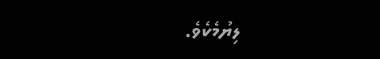ލިޔުމެކެވެ.